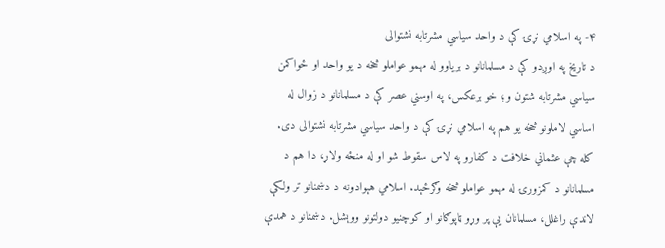۴- په اسلامي نړۍ کې د واحد سیاسي مشرتابه نشتوالی
د تاریخ په اوږدو کې د مسلمانانو د بریاوو له مهمو عواملو څخه د یو واحد او ځواکمن سیاسي مشرتابه شتون و؛ خو برعکس، په اوسني عصر کې د مسلمانانو د زوال له اساسي لاملونو څخه یو هم په اسلامي نړۍ کې د واحد سیاسي مشرتابه نشتوالی دی.
کله چې عثماني خلافت د کفارو په لاس سقوط شو او له منځه ولاړ، دا هم د مسلمانانو د کمزورۍ له مهمو عواملو څخه وګرځېد. اسلامي هېوادونه د دښمنانو تر ولکې لاندې راغلل، مسلمانان یې پر وړو ټاپوګانو او کوچنیو دولتونو ووېشل. دښمنانو د همدې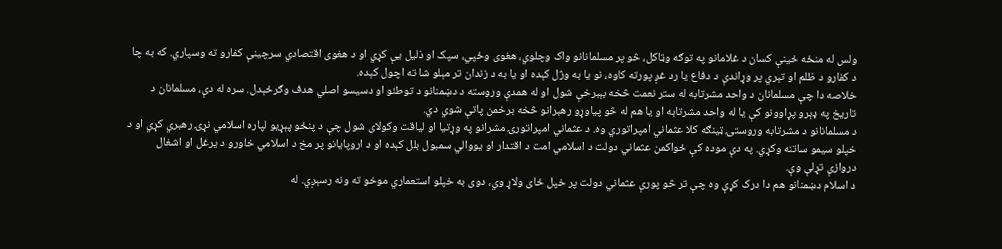ولس له منځه ځینې کسان د غلامانو په توګه وټاکل، څو پر مسلمانانو واک وچلوي، هغوی وځپي، سپک او ذلیل یې کړي او د هغوی اقتصادي سرچینې کفارو ته وسپاري. که به چا د کفارو د ظلم او تېري پر وړاندې د دفاع یا رد غږ پورته کاوه، نو یا به وژل کېده او یا به د زندان تر مېلو شا ته اچول کېده.
خلاصه دا چې مسلمانان د واحد مشرتابه له ستر نعمت څخه بېبرخې شول او له همدې وروسته د دښمنانو د توطئو او دسيسو اصلي هدف وګرځېدل. سره له دې، مسلمانان د تاریخ په ډېرو پړاوونو کې یا له واحد مشرتابه او یا هم له څو پیاوړو رهبرانو څخه برخمن پاتې شوي دي.
د مسلمانانو د مشرتابه وروستۍ ټینګه کلا عثماني امپراتوري وه. د عثماني امپراتورۍ مشرانو په وړتیا او لیاقت وکولای شول چې د پنځو پېړیو لپاره اسلامي نړۍ رهبري کړي او د خپلو سیمو ساتنه وکړي. په دې موده کې ځواکمن عثماني دولت د اسلامي امت د اقتدار او یووالي سمبول بلل کېده او د اروپایانو پر مخ د اسلامي خاورو د یرغل او اشغال دروازې تړلې وې.
د اسلام دښمنانو هم دا درک کړې وه چې تر څو پورې عثماني دولت پر خپل ځای ولاړ وي، دوی به خپلو استعماري موخو ته ونه رسېږي. له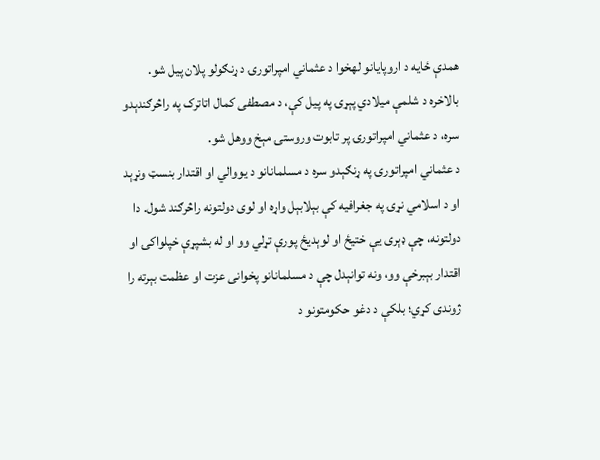همدې ځایه د اروپایانو لهخوا د عثماني امپراتورۍ د ړنګولو پلان پیل شو. بالاخره د شلمې میلادي پېړۍ په پیل کې، د مصطفی کمال اتاترک په راڅرګندېدو سره، د عثماني امپراتورۍ پر تابوت وروستۍ مېخ ووهل شو.
د عثماني امپراتورۍ په ړنګېدو سره د مسلمانانو د یووالي او اقتدار بنسټ ونړېد او د اسلامي نړۍ په جغرافیه کې بېلابېل واړه او لوی دولتونه راڅرګند شول. دا دولتونه، چې ډېری یې ختیځ او لوېدیځ پورې تړلي وو او له بشپړې خپلواکۍ او اقتدار بېبرخې وو، ونه توانېدل چې د مسلمانانو پخوانی عزت او عظمت بېرته را ژوندی کړي؛ بلکې د دغو حکومتونو د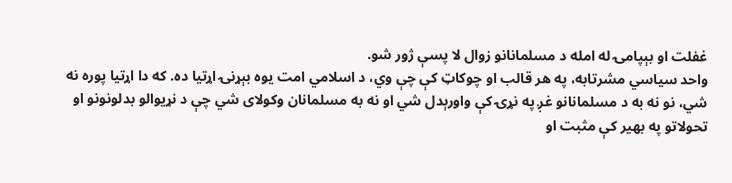غفلت او بېپامۍ له امله د مسلمانانو زوال لا پسې ژور شو.
واحد سیاسي مشرتابه، په هر قالب او چوکاټ کې چې وي، د اسلامي امت یوه بېړنۍ اړتیا ده. که دا اړتیا پوره نه شي، نو نه به د مسلمانانو غږ په نړۍ کې واورېدل شي او نه به مسلمانان وکولای شي چې د نړیوالو بدلونونو او تحولاتو په بهیر کې مثبت او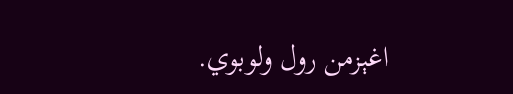اغېزمن رول ولوبوي.